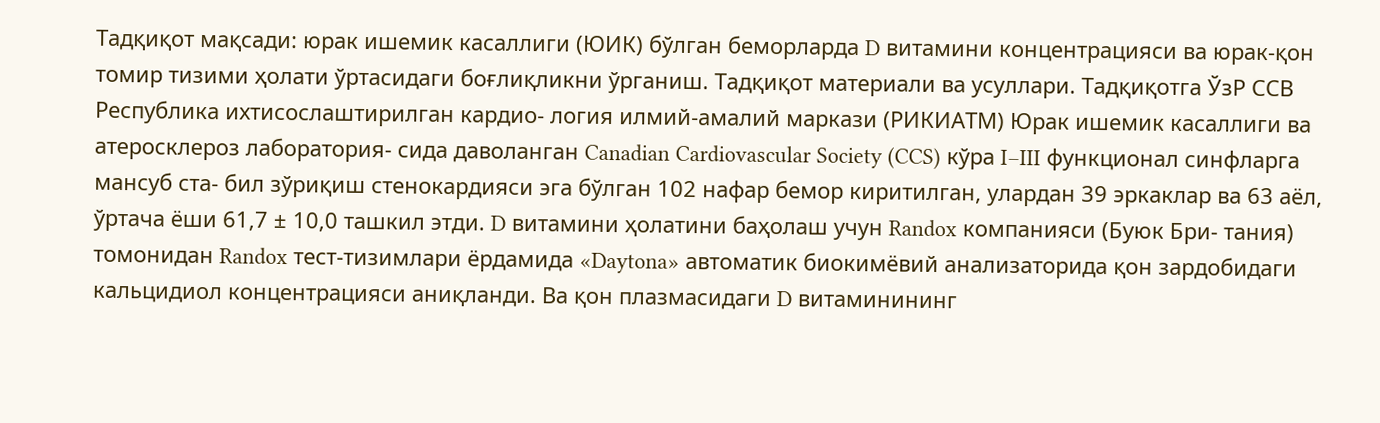Тадқиқот мақсади: юрак ишемик касаллиги (ЮИК) бўлган беморларда D витамини концентрацияси ва юрак-қон томир тизими ҳолати ўртасидаги боғлиқликни ўрганиш. Тадқиқот материали ва усуллари. Тадқиқотга ЎзР ССВ Республика ихтисослаштирилган кардио- логия илмий-амалий маркази (РИКИАТМ) Юрак ишемик касаллиги ва атеросклероз лаборатория- сида даволанган Canadian Cardiovascular Society (CCS) кўра I–III функционал синфларга мансуб ста- бил зўриқиш стенокардияси эга бўлган 102 нафар бемор киритилган, улардан 39 эркаклар ва 63 аёл, ўртача ёши 61,7 ± 10,0 ташкил этди. D витамини ҳолатини баҳолаш учун Randox компанияси (Буюк Бри- тания) томонидан Randox тест-тизимлари ёрдамида «Daytona» автоматик биокимёвий анализаторида қон зардобидаги кальцидиол концентрацияси аниқланди. Ва қон плазмасидаги D витаминининг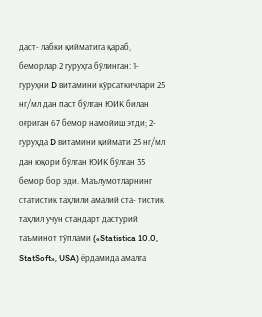даст- лабки қийматига қараб, беморлар 2 гуруҳга бўлинган: 1-гуруҳни D витамини кўрсаткичлари 25 нг/мл дан паст бўлган ЮИК билан оғриган 67 бемор намойиш этди; 2-гуруҳда D витамини қиймати 25 нг/мл дан юқори бўлган ЮИК бўлган 35 бемор бор эди. Маълумотларнинг статистик таҳлили амалий ста- тистик таҳлил учун стандарт дастурий таъминот тўплами («Statistica 10.0, StatSoft», USA) ёрдамида амалга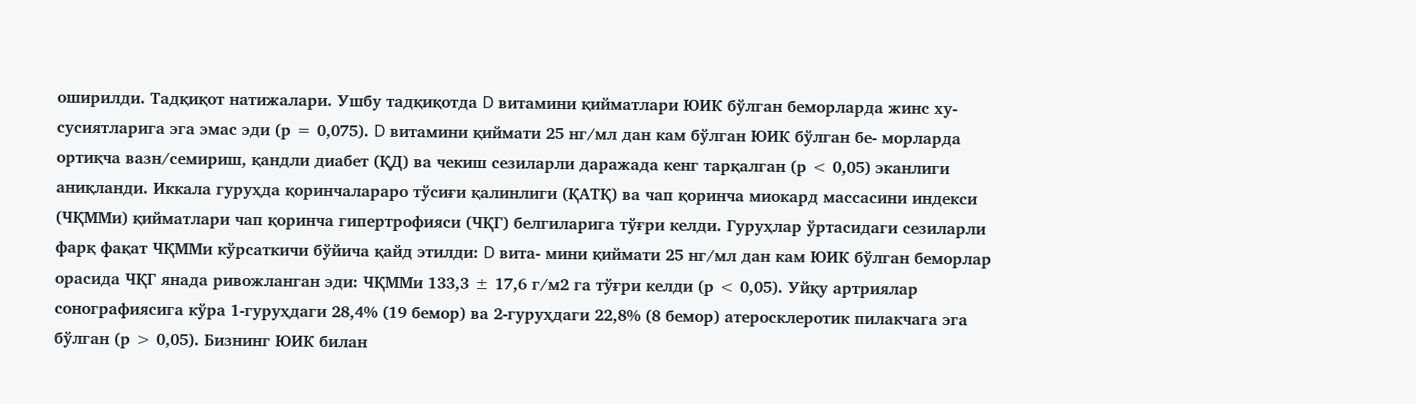оширилди. Тадқиқот натижалари. Ушбу тадқиқотда D витамини қийматлари ЮИК бўлган беморларда жинс ху- сусиятларига эга эмас эди (р = 0,075). D витамини қиймати 25 нг/мл дан кам бўлган ЮИК бўлган бе- морларда ортиқча вазн/семириш, қандли диабет (ҚД) ва чекиш сезиларли даражада кенг тарқалган (р < 0,05) эканлиги аниқланди. Иккала гуруҳда қоринчалараро тўсиғи қалинлиги (ҚАТҚ) ва чап қоринча миокард массасини индекси (ЧҚММи) қийматлари чап қоринча гипертрофияси (ЧҚГ) белгиларига тўғри келди. Гуруҳлар ўртасидаги сезиларли фарқ фақат ЧҚММи кўрсаткичи бўйича қайд этилди: D вита- мини қиймати 25 нг/мл дан кам ЮИК бўлган беморлар орасида ЧҚГ янада ривожланган эди: ЧҚММи 133,3 ± 17,6 г/м2 га тўғри келди (р < 0,05). Уйқу артриялар сонографиясига кўра 1-гуруҳдаги 28,4% (19 бемор) ва 2-гуруҳдаги 22,8% (8 бемор) атеросклеротик пилакчага эга бўлган (р > 0,05). Бизнинг ЮИК билан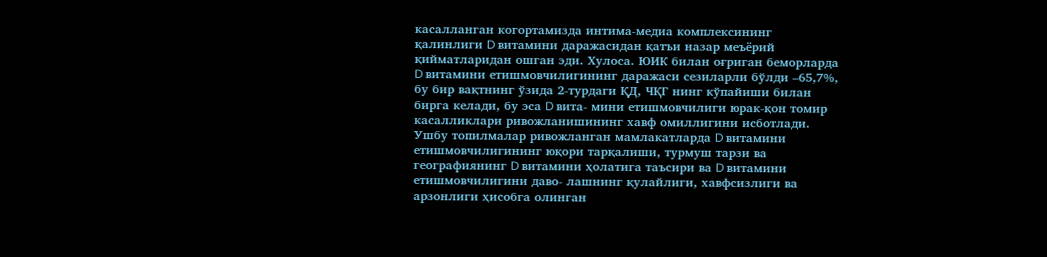касалланган когортамизда интима-медиа комплексининг қалинлиги D витамини даражасидан қатъи назар меъёрий қийматларидан ошган эди. Хулоса. ЮИК билан оғриган беморларда D витамини етишмовчилигининг даражаси сезиларли бўлди –65,7%, бу бир вақтнинг ўзида 2-турдаги ҚД, ЧҚГ нинг кўпайиши билан бирга келади, бу эса D вита- мини етишмовчилиги юрак-қон томир касалликлари ривожланишининг хавф омиллигини исботлади. Ушбу топилмалар ривожланган мамлакатларда D витамини етишмовчилигининг юқори тарқалиши, турмуш тарзи ва географиянинг D витамини ҳолатига таъсири ва D витамини етишмовчилигини даво- лашнинг қулайлиги, хавфсизлиги ва арзонлиги ҳисобга олинган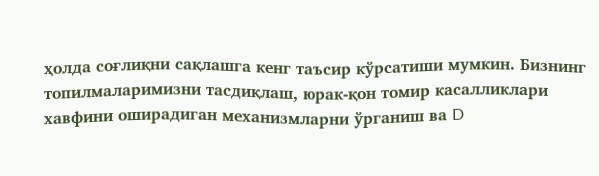ҳолда соғлиқни сақлашга кенг таъсир кўрсатиши мумкин. Бизнинг топилмаларимизни тасдиқлаш, юрак-қон томир касалликлари хавфини оширадиган механизмларни ўрганиш ва D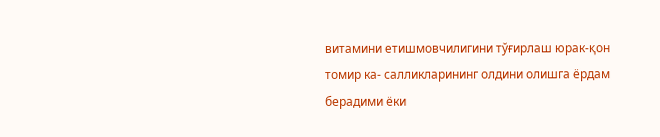витамини етишмовчилигини тўғирлаш юрак-қон томир ка- салликларининг олдини олишга ёрдам берадими ёки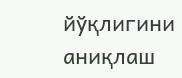йўқлигини аниқлаш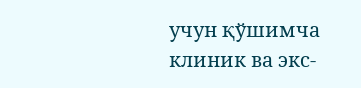учун қўшимча клиник ва экс-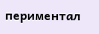периментал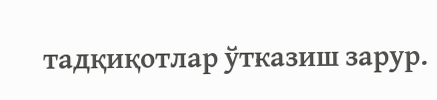тадқиқотлар ўтказиш зарур.